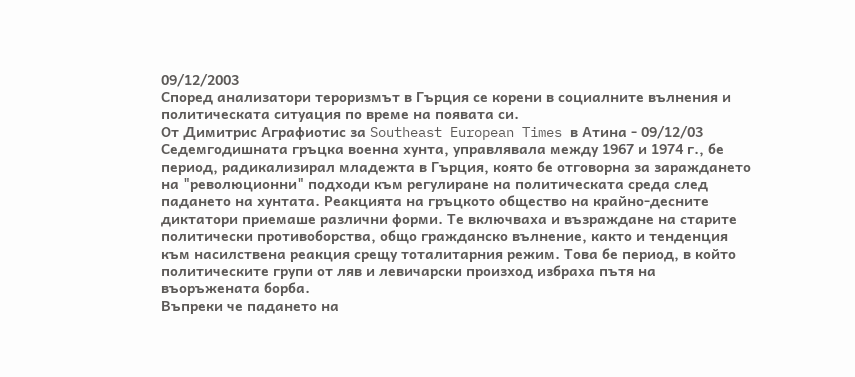09/12/2003
Според анализатори тероризмът в Гърция се корени в социалните вълнения и политическата ситуация по време на появата си.
От Димитрис Аграфиотис за Southeast European Times в Атина - 09/12/03
Седемгодишната гръцка военна хунта, управлявала между 1967 и 1974 г., бе период, радикализирал младежта в Гърция, която бе отговорна за зараждането на "революционни" подходи към регулиране на политическата среда след падането на хунтата. Реакцията на гръцкото общество на крайно-десните диктатори приемаше различни форми. Те включваха и възраждане на старите политически противоборства, общо гражданско вълнение, както и тенденция към насилствена реакция срещу тоталитарния режим. Това бе период, в който политическите групи от ляв и левичарски произход избраха пътя на въоръжената борба.
Въпреки че падането на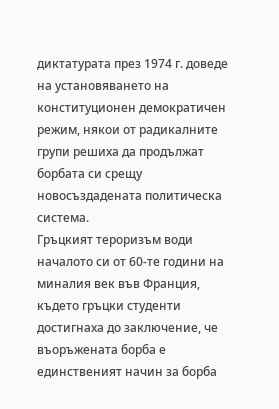диктатурата през 1974 г. доведе на установяването на конституционен демократичен режим, някои от радикалните групи решиха да продължат борбата си срещу новосъздадената политическа система.
Гръцкият тероризъм води началото си от 60-те години на миналия век във Франция, където гръцки студенти достигнаха до заключение, че въоръжената борба е единственият начин за борба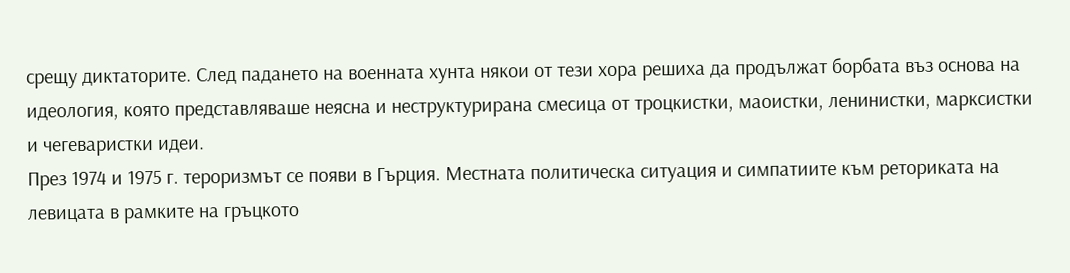срещу диктаторите. След падането на военната хунта някои от тези хора решиха да продължат борбата въз основа на идеология, която представляваше неясна и неструктурирана смесица от троцкистки, маоистки, ленинистки, марксистки и чегеваристки идеи.
През 1974 и 1975 г. тероризмът се появи в Гърция. Местната политическа ситуация и симпатиите към реториката на левицата в рамките на гръцкото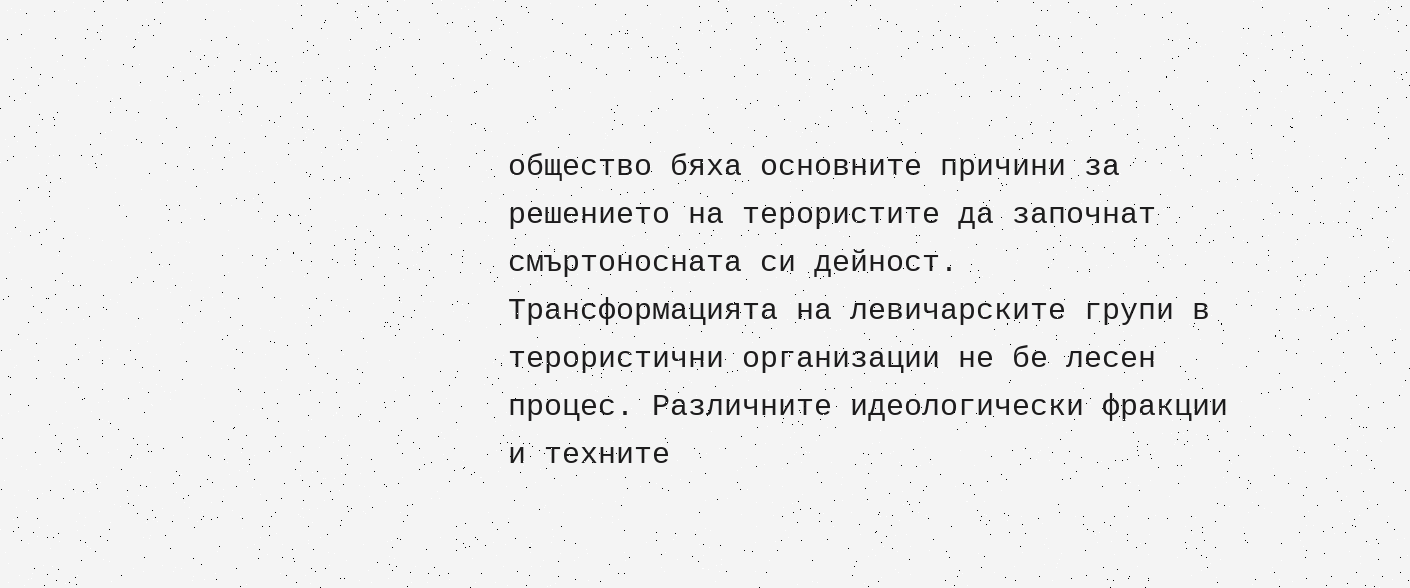общество бяха основните причини за решението на терористите да започнат смъртоносната си дейност.
Трансформацията на левичарските групи в терористични организации не бе лесен процес. Различните идеологически фракции и техните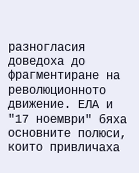разногласия доведоха до фрагментиране на революционното движение. ЕЛА и "17 ноември" бяха основните полюси, които привличаха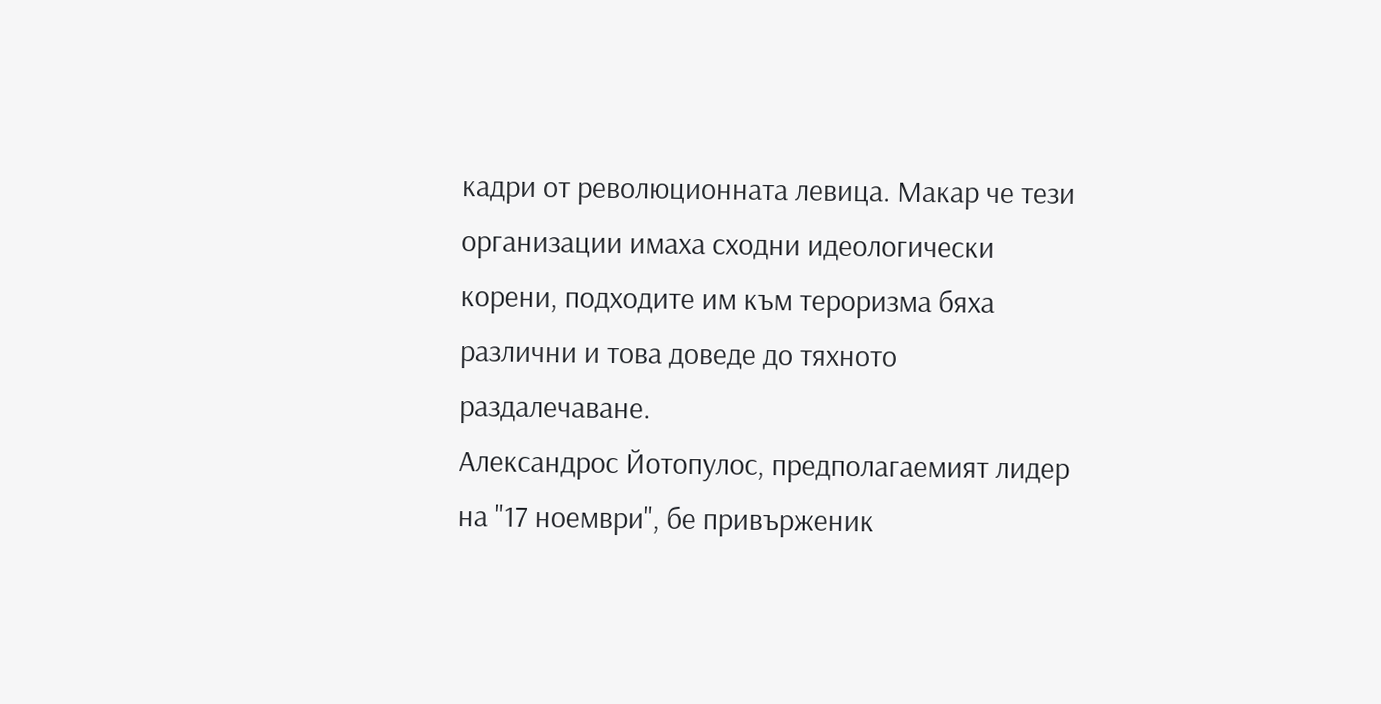кадри от революционната левица. Макар че тези организации имаха сходни идеологически корени, подходите им към тероризма бяха различни и това доведе до тяхното раздалечаване.
Александрос Йотопулос, предполагаемият лидер на "17 ноември", бе привърженик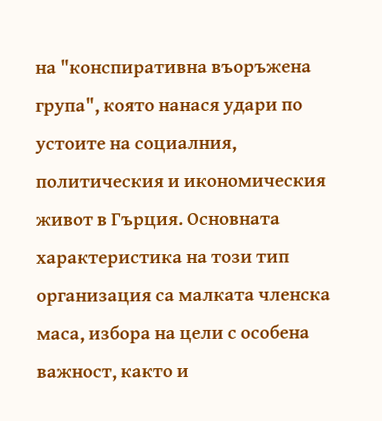на "конспиративна въоръжена група", която нанася удари по устоите на социалния, политическия и икономическия живот в Гърция. Основната характеристика на този тип организация са малката членска маса, избора на цели с особена важност, както и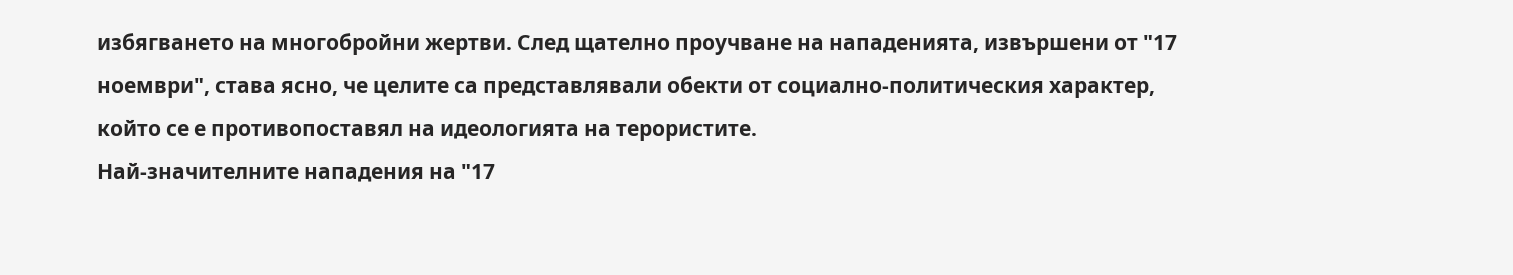избягването на многобройни жертви. След щателно проучване на нападенията, извършени от "17 ноември", става ясно, че целите са представлявали обекти от социално-политическия характер, който се е противопоставял на идеологията на терористите.
Най-значителните нападения на "17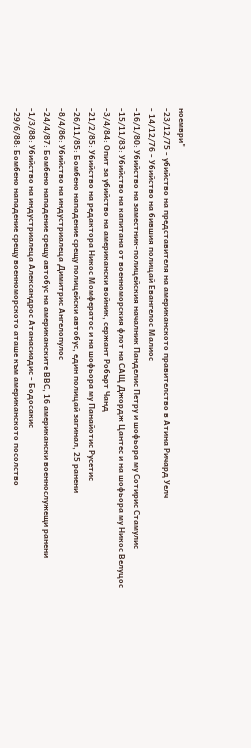ноември"
-23/12/75 - убийство на представителя на американското правителство в Атина Ричард Уелч
- 14/12/76 - Убийство на бившия полицай Евангелос Малиос
-16/1/80: Убийство на заместник-полицейския началник Панделис Петру и шофьора му Сотирис Стамулис
-15/11/83: Убийство на капитана от военноморския флот на САЩ Джордж Цантес и на шофьора му Никос Велуцос
-3/4/84: Опит за убийство на американски войник, сержант Робърт Чанд
-21/2/85: Убийство на редактора Никос Момфератос и на шофьора му Панайотис Русетис
-26/11/85: Бомбено нападение срещу полицейски автобус, един полицай загинал, 25 ранени
-8/4/86: Убийство на индустриалеца Димитрис Ангелопулос
-24/4/87: Бомбено нападение срещу автобус на американските ВВС, 16 американски военнослужещи ранени
-1/3/88: Убийство на индустриалеца Александрос Атанасиадис - Бодосакис
-29/6/88: Бомбено нападение срещу военноморското аташе към американското посолство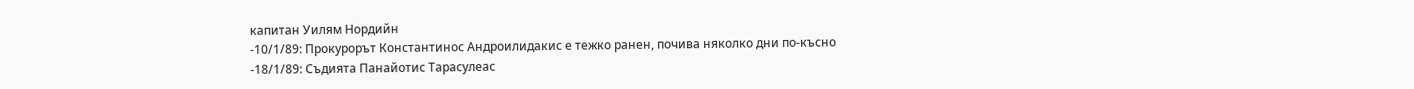капитан Уилям Нордийн
-10/1/89: Прокурорът Константинос Андроилидакис е тежко ранен, почива няколко дни по-късно
-18/1/89: Съдията Панайотис Тарасулеас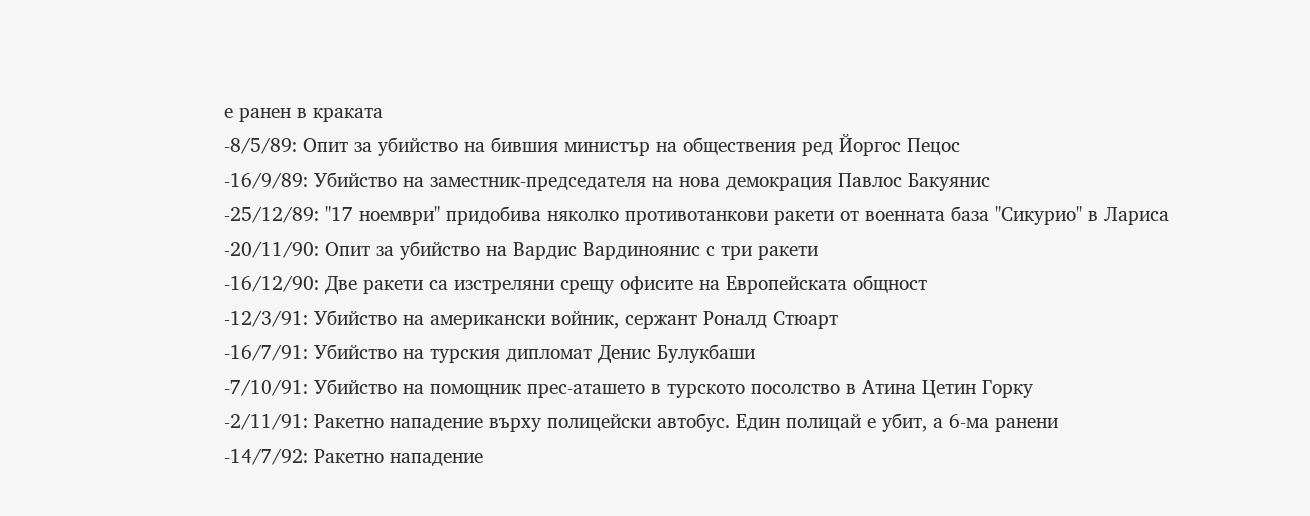е ранен в краката
-8/5/89: Опит за убийство на бившия министър на обществения ред Йоргос Пецос
-16/9/89: Убийство на заместник-председателя на нова демокрация Павлос Бакуянис
-25/12/89: "17 ноември" придобива няколко противотанкови ракети от военната база "Сикурио" в Лариса
-20/11/90: Опит за убийство на Вардис Вардиноянис с три ракети
-16/12/90: Две ракети са изстреляни срещу офисите на Европейската общност
-12/3/91: Убийство на американски войник, сержант Роналд Стюарт
-16/7/91: Убийство на турския дипломат Денис Булукбаши
-7/10/91: Убийство на помощник прес-аташето в турското посолство в Атина Цетин Горку
-2/11/91: Ракетно нападение върху полицейски автобус. Един полицай е убит, а 6-ма ранени
-14/7/92: Ракетно нападение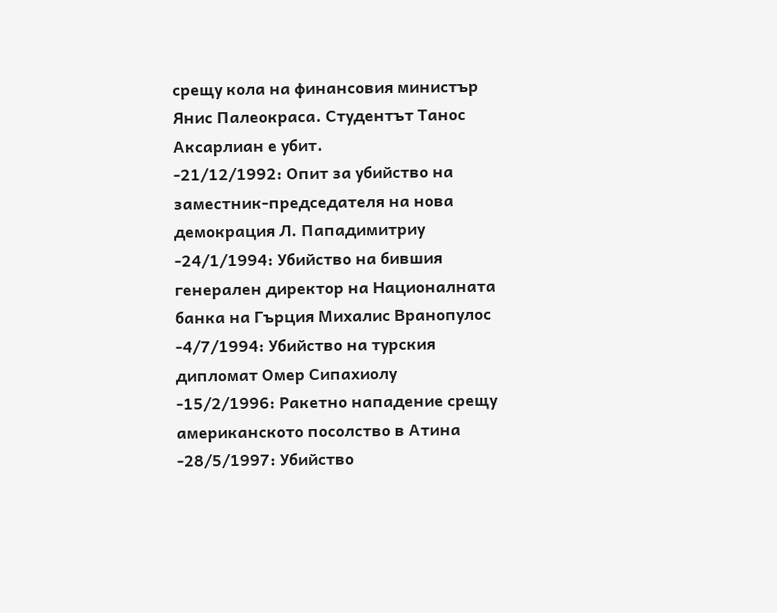срещу кола на финансовия министър Янис Палеокраса. Студентът Танос Аксарлиан е убит.
-21/12/1992: Опит за убийство на заместник-председателя на нова демокрация Л. Пападимитриу
-24/1/1994: Убийство на бившия генерален директор на Националната банка на Гърция Михалис Вранопулос
-4/7/1994: Убийство на турския дипломат Омер Сипахиолу
-15/2/1996: Ракетно нападение срещу американското посолство в Атина
-28/5/1997: Убийство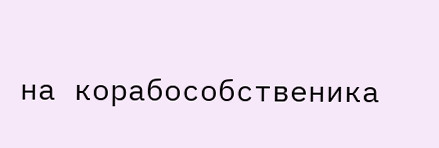на корабособственика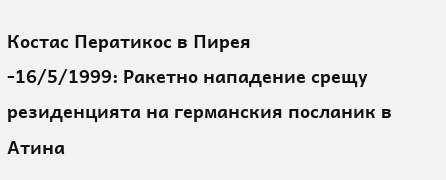Костас Ператикос в Пирея
-16/5/1999: Ракетно нападение срещу резиденцията на германския посланик в Атина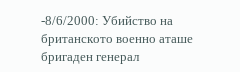-8/6/2000: Убийство на британското военно аташе бригаден генерал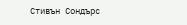Стивън Сондърс